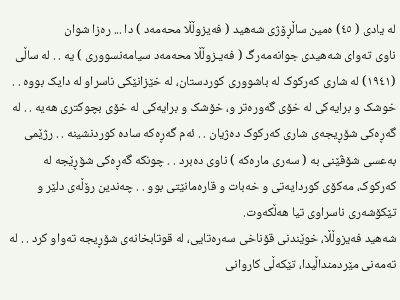لە یادی ( ٤٥) ەمین ساڵڕۆژی شەهید ( فەیزوڵڵا محەمەد ) دا ... رەزا شوان
ناوی تەوای شەهیدی جوانەمەرگ ( فەیـزوڵڵا محەمەد سیامەنسووری ) یە . . لە ساڵی (١٩٤١) لە شاری کەرکوک لە باشووری کوردستان، لە خێزانێکی ناسراو لە دایک بووە . . خوشک و برایەکی لە خۆی گەورەتر و، خۆشک و برایەکی لە خۆی بچوکتری هەیە . . لە گەڕەکی شۆڕیجەی شاری کەرکوک دەژیان . . ئەم گەڕەکە سادە کوردنشینە . . رژێمی بەعسی شۆڤێنی بە ( سەری مارەکە ) ناوی دەبرد . . چونکە گەڕەکی شۆڕێجە لە کەرکوک، مەکۆی کوردایەتی و خەبات و قارەمانێتی بوو . . چەندین رۆڵەی دلێر و تێکۆشەری ناسراوی تیا هەڵکەوت.
شەهید فەیزوڵڵا، خوێندنی قۆناخی سەرەتایی، لە قوتابخانەی شۆڕیجە تەواو کرد . . لە تەمەنی مێردمنداڵیدا، تێکەڵی کاروانی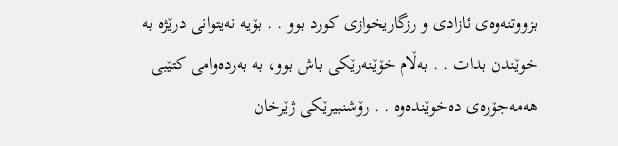بزووتنەوەی ئازادی و رزگاریخوازی کورد بوو . . بۆیە نەیتوانی درێژە بە خوێندن بدات . . بەڵام خۆێنەرێکی باش بوو، بە بەردەوامی کتێبی هەمەجۆرەی دەخوێندەوە . . رۆشنبیرێکی ژێرخان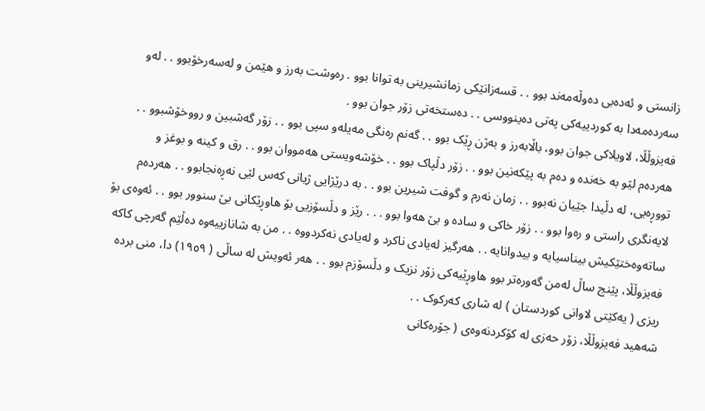زانستی و ئەدەبی دەوڵەمەند بوو . . قسەزانێکی زمانشیرینی بە توانا بوو . رەوشت بەرز و هێمن و لەسەرخۆبوو . . لەو سەردەمەدا بە کوردییەکی پەتی دەینووسی . . دەستخەتی زۆر جوان بوو .
فەیزوڵڵا، لاویلاکی جوان بوو، باڵابەرز و بەژن ڕێک بوو . . گەنم رەنگی مەیلەو سپی بوو . . زۆر گەشبین و رووخۆشبوو . . هەردەم لێو بە خەندە و دەم بە پێکەنین بوو . . زۆر دڵپاک بوو . . خۆشەویستی هەمووان بوو . . رق و کینە و بوغز و تووڕەیی، لە دڵیدا جێیان نەبوو . . زمان نەرم و گوفت شیرین بوو . . بە درێژایی ژیانی کەس لێی نەڕەنجابوو . . هەردەم لایەنگری راستی و رەوا بوو . . زۆر خاکی و سادە و بێ هەوا بوو . . . رێز و دڵسۆزیی بۆ هاوڕێکانی بێ سنوور بوو . . ئەوەی بۆ ساتەوەختێکیش بیناسیایە و بیدوانایە . . هەرگیز لەیادی ناکرد و لەیادی نەکردووە . . من بە شانازییەوە دەڵێم گەرچی کاکە فەیزوڵڵا، پێنج ساڵ لەمن گەورەتر بوو هاوڕێیەکی زۆر نزیک و دڵسۆزم بوو . . هەر ئەویش لە ساڵی ( ١٩٥٩) دا، منی بردە ریزی ( یەکێتی لاوانی کوردستان ) لە شاری کەرکوک . .
شەهید فەیزوڵڵا، زۆر حەزی لە کۆکردنەوەی ( جۆرەکانی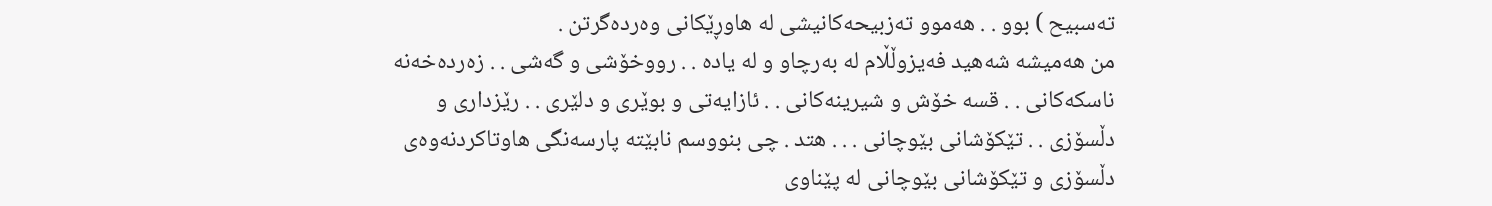تەسبيح ) بوو . . هەموو تەزبیحەکانیشی لە هاوڕێکانی وەردەگرتن .
من هەمیشە شەهید فەیزوڵڵام لە بەرچاو و لە یادە . . رووخۆشی و گەشی . . زەردەخەنە ناسکەکانی . . قسە خۆش و شیرینەکانی . . ئازایەتی و بوێری و دلێری . . رێزداری و دڵسۆزی . . تێکۆشانی بێوچانی . . . هتد . چی بنووسم نابێتە پارسەنگی هاوتاکردنەوەی دڵسۆزی و تێکۆشانی بێوچانی لە پێناوی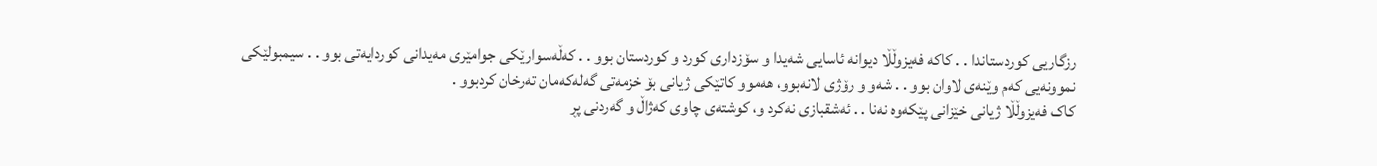رزگاریی کوردستاندا . . کاکە فەیزوڵڵا دیوانە ئاسایی شەیدا و سۆزداری کورد و کوردستان بوو . . کەڵەسوارێکی جوامێری مەیدانی کوردایەتی بوو . . سیمبولێکی نموونەیی کەم وێنەی لاوان بوو . . شەو و رۆژی لانەبوو، هەموو کاتێکی ژیانی بۆ خزمەتی گەلەکەمان تەرخان کردبوو .
کاک فەیزوڵڵا ژیانی خێزانی پێکەوە نەنا . . ئەشقبازی نەکرد و، کوشتەی چاوی کەژاڵ و گەردنی پڕ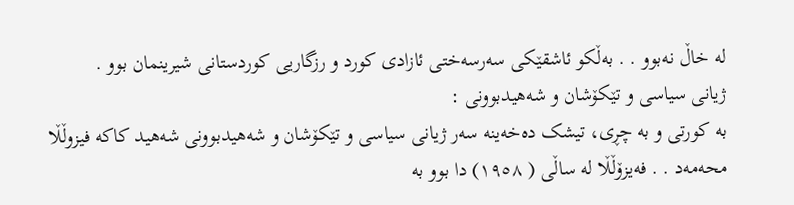لە خاڵ نەبوو . . بەڵکو ئاشقێکی سەرسەختی ئازادی کورد و رزگاریی کوردستانی شیرینمان بوو .
ژیانی سیاسی و تێکۆشان و شەهیدبوونی :
بە کورتی و بە چڕی، تیشک دەخەینە سەر ژیانی سیاسی و تێکۆشان و شەهیدبوونی شەهید کاکە فیزوڵڵا محەمەد . . فەیزۆڵڵا لە ساڵی ( ١٩٥٨) دا بوو بە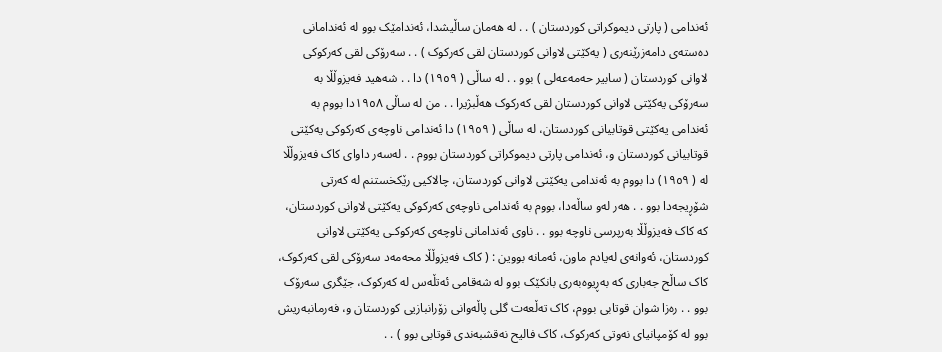ئەندامی ( پارتی دیموکراتی کوردستان ) . . لە هەمان ساڵيشدا، ئەندامێک بوو لە ئەندامانی دەستەی دامەزرێنەری ( یەکێتی لاوانی کوردستان لقی کەرکوک ) . . سەرۆکی لقی کەرکوکی لاوانی کوردستان ( سابیر حەمەعەلی ) بوو . . لە ساڵی ( ١٩٥٩) دا . . شەهید فەیزوڵڵا بە سەرۆکی یەکێتی لاوانی کوردستان لقی کەرکوک هەڵبژیرا . . من لە ساڵی ١٩٥٨دا بووم بە ئەندامی یەکێتی قوتابیانی کوردستان، لە ساڵی ( ١٩٥٩) دا ئەندامی ناوچەی کەرکوکی یەکێتی قوتابیانی کوردستان و، ئەندامی پارتی دیموکراتی کوردستان بووم . . لەسەر داوای کاک فەیزوڵڵا لە ( ١٩٥٩) دا بووم بە ئەندامی یەکێتی لاوانی کوردستان، چالاکیی رێکخستنم لە کەرتی شۆڕيجەدا بوو . . هەر لەو ساڵەدا، بووم بە ئەندامی ناوچەی کەرکوکی یەکێتی لاوانی کوردستان، کە کاک فەیزوڵڵا بەرپرسی ناوچە بوو . . ناوی ئەندامانی ناوچەی کەرکوکـی یەکێتی لاوانی کوردستان، ئەوانەی لەیادم ماون، ئەمانە بووین : ( کاک فەیزوڵڵا محەمەد سەرۆکی لقی کەرکوک، کاک ساڵح جەباری کە بەڕیوەبەری بانکێک بوو لە شەقامی ئەتڵەس لە کەرکوک، جێگری سەرۆک بوو . . رەزا شوان قوتابی بووم، کاک تەڵعەت گلی پاڵەوانی زۆرانبازیی کوردستان و، فەرمانبەریش بوو لە کۆمپانیای نەوتی کەرکوک، کاک فالیح نەقشبەندی قوتابی بوو ) . .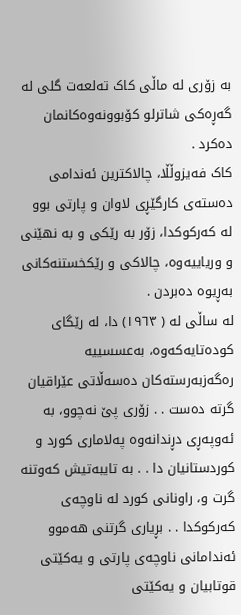بە زۆری لە ماڵی کاک تەلعەت گلی لە گەڕەکی شاترلو کۆبوونەوەکانمان دەکرد .
کاک فەیزوڵڵا، چالاکترین ئەندامی دەستەی کارگێڕی لاوان و پارتی بوو لە کەرکوکدا، زۆر بە رێکی و بە نهێنی و وریاییەوە، چالاکی و رێکخستنەکانی بەڕیوە دەبردن .
لە ساڵی لە ( ١٩٦٣) دا، لە رێگای کودەتایەکەوە، بەعسسییە رەگەزبەرستەکان دەسەڵاتی عێراقیان گرتە دەست . . زۆری پێ نەچوو، بە ئەوپەڕی دڕندانەوە پەلاماری کورد و کوردستانیان دا . . بە تایبەتیش کەوتنە گرت و، راونانی کورد لە ناوچەی کەرکوکدا . . بڕیاری گرتنی هەموو ئەندامانی ناوچەی پارتی و یەکێتی قوتابیان و یەکێتی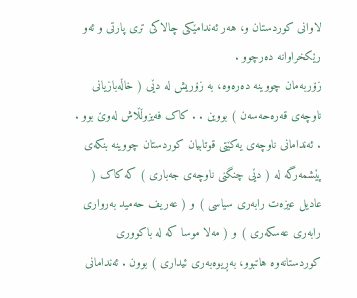لاوانی کوردستان و، هەر ئەندامێکی چالاکی تری پارتی و ئەو رێکخراوانە دەرچوو .
زۆربەمان چووینە دەرەوە، بە زۆريش لە دێی ( خاڵەبازیانی ناوچەی قەرەحەسەن ) بووین . . کاک فەیزوڵڵاش لەوێ بوو . . ئەندامانی ناوچەی یەکێتی قوتابیان کوردستان چووینە بنکەی پێشمەرگە لە ( دێی چنگنی ناوچەی جەباری ) کە کاک ( عادیل عيزەت رابەری سیاسی ) و ( عەریف حەمید بەرواری رابەری عەسکەری ) و ( مەلا موسا کە لە باکووری کوردستانەوە هاتبوو، بەڕیوەبەری ئیداری ) بوون . ئەندامانی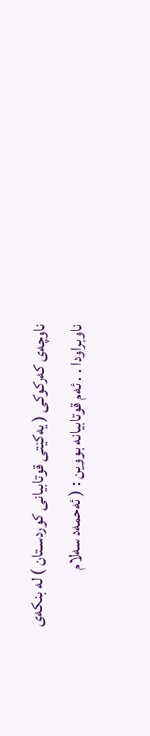ناوچەی کەرکوکی ( یەکێتی قوتابیانی کوردسـتان ) لە بنکەی ناوبراودا . . ئەم قوتابیانە بووین : ( ئەحمەد سەلام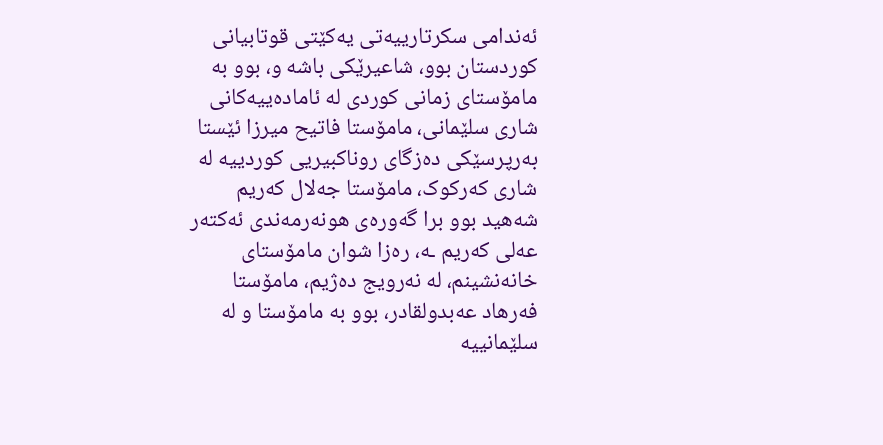ئەندامی سکرتارییەتی یەکێتی قوتابیانی کوردستان بوو، شاعیرێکی باشە و، بوو بە مامۆستای زمانی کوردی لە ئامادەییەکانی شاری سلێمانی، مامۆستا فاتیح میرزا ئێستا بەرپرسێکی دەزگای روناکبیریی کوردییە لە شاری کەرکوک، مامۆستا جەلال کەریم شەهید بوو برا گەورەی هونەرمەندی ئەکتەر عەلی کەریم ـە، رەزا شوان مامۆستای خانەنشینم، لە نەرویج دەژیم، مامۆستا فەرهاد عەبدولقادر، بوو بە مامۆستا و لە سلێمانییە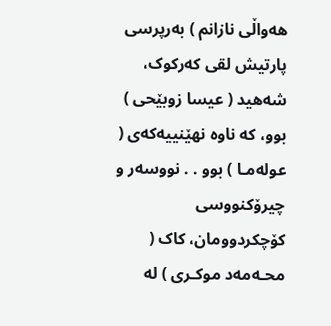هەواڵی نازانم ) بەرپرسی پارتیش لقی کەرکوک، شەهید ( عیسا زوبێحی ) بوو، کە ناوە نهێنییەکەی ( عولەمـا ) بوو . . نووسەر و چیرۆکنووسی کۆچکردوومان، کاک ( محـەمەد موکـری ) لە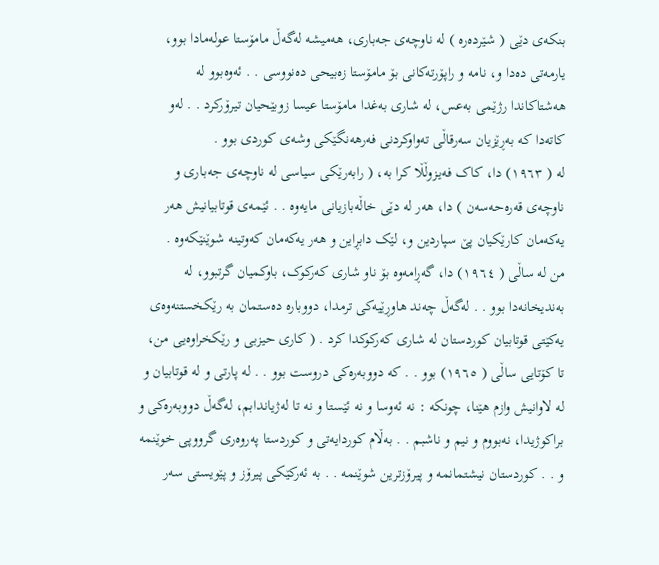بنکەی دێی ( شـێردەرە ) لە ناوچەی جەباری، هەمیشە لەگەڵ مامۆستا عولەمادا بوو، یارمەتی دەدا و، نامە و راپۆرتەکانی بۆ مامۆستا زەبیحی دەنووسی . . ئەوەبوو لە هەشتاکاندا رژێمی بەعس، لە شاری بەغدا مامۆستا عيسا زوبێحیان تیرۆرکرد . . لەو کاتەدا کە بەڕێزیان سەرقاڵی تەواوکردنی فەرهەنگێکی وشەی کوردی بوو .
لە ( ١٩٦٣) دا، کاک فەیـزوڵڵا کرا بە، ( رابەرێکی سیاسی لە ناوچەی جەبـاری و ناوچەی قەرەحەسەن ) دا، هەر لە دێی خاڵەبازیانی مایەوە . . ئێمەی قوتابیانیش هەر یەکەمان کارێکیان پێ سپاردین و، لێک دابڕاین و هەر یەکەمان کەوتینە شوێنێکەوە .
من لە ساڵی ( ١٩٦٤) دا، گەڕامەوە بۆ ناو شاری كەرکوک، باوکمیان گرتبوو، لە بەندیخانەدا بوو . . لەگەڵ چەند هاوڕێیەکی ترمدا، دووبارە دەستمان بە رێکخستنەوەی یەکێتی قوتابیان کوردستان لە شاری کەرکوکدا کرد . ( کاری حیزبی و رێکخراوەیی من، تا کۆتایی ساڵی ( ١٩٦٥) بوو . . کە دووبەرەکی دروست بوو . . لە پارتی و لە قوتابیان و لە لاوانيش وازم هێنا، چونکە : نە ئەوسا و نە ئێستا و نە تا لەژیاندابم، لەگەڵ دووبەرەکی و براکوژیدا، نەبووم و نیم و ناشبم . . بەڵام کوردایەتی و کوردستا پەروەری گرووپی خوێنمە و . . کوردستان نیشتمانمە و پیرۆزترین شوێنمە . . بە ئەرکێکی پیرۆز و پێویستی سەر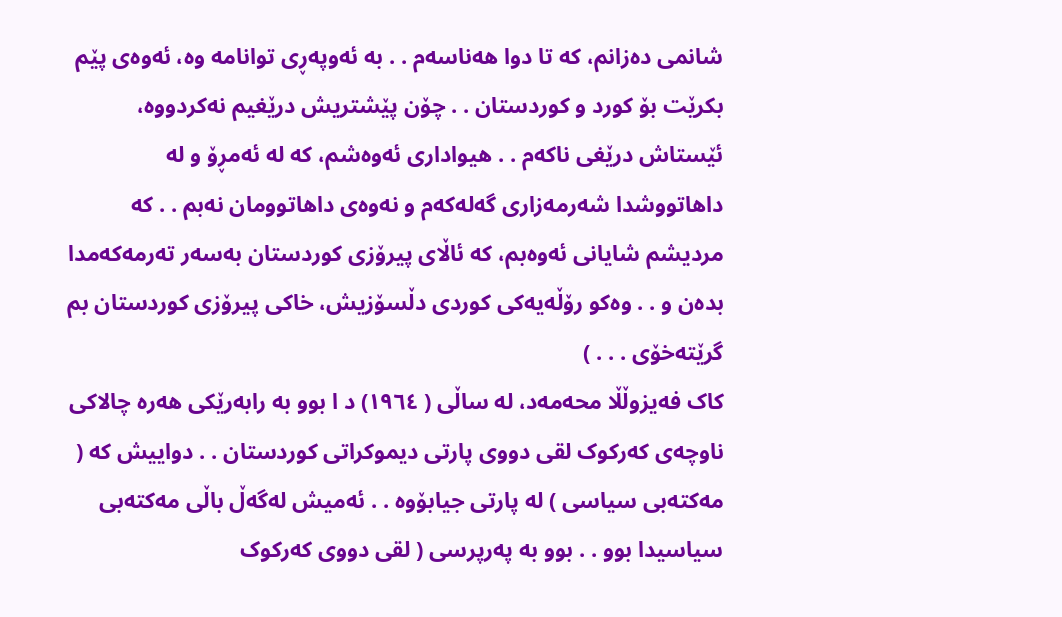شانمی دەزانم، کە تا دوا هەناسەم . . بە ئەوپەڕی توانامە وە، ئەوەی پێم بکرێت بۆ کورد و کوردستان . . چۆن پێشتریش درێغیم نەکردووە، ئێستاش درێغی ناکەم . . هیواداری ئەوەشم، کە لە ئەمڕۆ و لە داهاتووشدا شەرمەزاری گەلەکەم و نەوەی داهاتوومان نەبم . . کە مردیشم شایانی ئەوەبم، کە ئاڵای پیرۆزی کوردستان بەسەر تەرمەکەمدا بدەن و . . وەکو رۆڵەیەکی کوردی دڵسۆزیش، خاکی پیرۆزی کوردستان بم گرێتەخۆی . . . )
کاک فەیزوڵڵا محەمەد، لە ساڵی ( ١٩٦٤) د ا بوو بە رابەرێکی هەرە چالاکی ناوچەی کەرکوک لقی دووی پارتی دیموکراتی کوردستان . . دواییش کە ( مەکتەبی سیاسی ) لە پارتی جیابۆوە . . ئەميش لەگەڵ باڵی مەکتەبی سیاسیدا بوو . . بوو بە پەرپرسی ( لقی دووی کەرکوک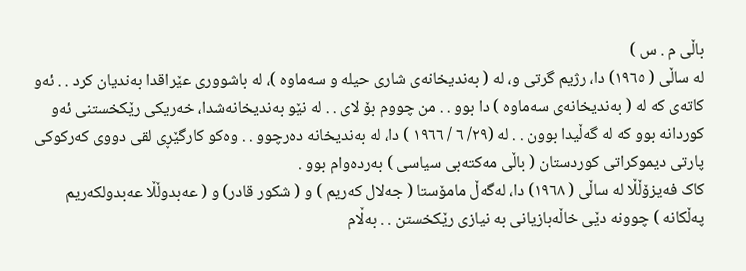باڵی م . س )
لە ساڵی ( ١٩٦٥) دا، رژیم گرتی و، لە ( بەندیخانەی شاری حیلە و سەماوە )، لە باشووری عێراقدا بەندیان کرد . . ئەو کاتەی کە لە ( بەندیخانەی سەماوە ) دا بوو . . من چووم بۆ لای . . لە نێو بەندیخانەشدا، خەریکی رێکخستنی ئەو کوردانە بوو کە لە گەڵیدا بوون . . لە (٢٩/ ٦ / ١٩٦٦ ) دا، لە بەندیخانە دەرچوو . . وەکو کارگێڕی لقی دووی کەرکوکی پارتی دیموکراتی کوردستان ( باڵی مەکتەبی سیاسی ) بەردەوام بوو .
کاک فەیزۆڵڵا لە ساڵی ( ١٩٦٨) دا، لەگەڵ مامۆستا ( جەلال کەریم ) و ( شکور قادر) و ( عەبدوڵڵا عەبدولکەریم پەڵکانە ) چوونە دێی خاڵەبازیانی بە نیازی رێکخستن . . بەڵام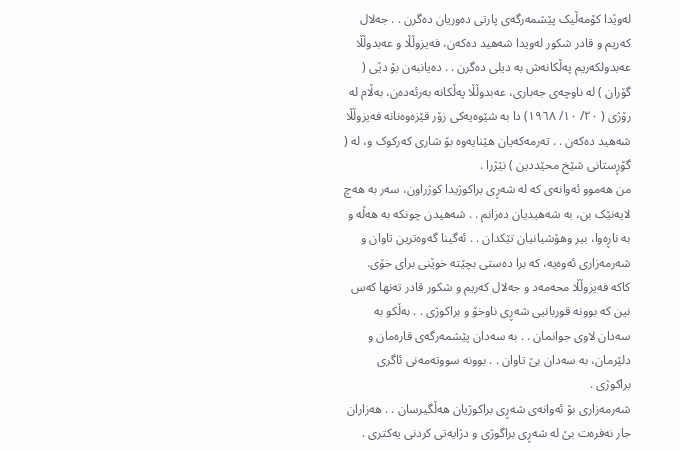لەوێدا کۆمەڵیک پێشمەرگەی پارتی دەوریان دەگرن . . جەلال کەریم و قادر شکور لەویدا شەهید دەکەن، فەیزوڵڵا و عەبدوڵڵا عەبدولکەریم پەڵکانەش بە دیلی دەگرن . . دەیانبەن بۆ دێی ( گۆران ) لە ناوچەی جەباری، عەبدوڵڵا پەڵکانە بەرئەدەن، بەڵام لە رۆژی ( ٢٠/ ١٠/ ١٩٦٨) دا بە شێوەیەکی زۆر قێزەوەنانە فەیزوڵڵا شەهید دەکەن . . تەرمەکەیان هێنایەوە بۆ شاری کەرکوک و، لە ( گۆڕستانی شێخ محێددین ) نێژرا .
من هەموو ئەوانەی کە لە شەڕی براکوژیدا كوژراون، سەر بە هەچ لایەنێک بن، بە شەهیدیان دەزانم . . شەهیدن چونکە بە هەڵە و بە ناڕەوا، بیر وهۆشیانیان تێکدان . . ئەگینا گەوەترین تاوان و شەرمەزاری ئەوەیە، کە برا دەستی بچێتە خوێنی برای خۆی.
کاکە فەیزوڵڵا محەمەد و جەلال کەریم و شکور قادر تەنها کەس نین کە بوونە قوربانیی شەڕی ناوخۆ و براکوژی . . بەڵکو بە سەدان لاوی جوانمان . . بە سەدان پێشمەرگەی قارەمان و دلێرمان، بە سەدان بێ تاوان . . بوونە سووتەمەنی ئاگری براکوژی .
شەرمەزاری بۆ ئەوانەی شەڕی براکوژیان هەڵگیرسان . . هەزاران جار نەفرەت بێ لە شەڕی براگوژی و دژایەتی کردنی یەکتری .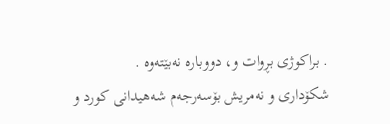. براکوژی بڕوات و، دووبارە نەبێتەوە .
شکۆداری و نەمریش بۆسەرجەم شەهیدانی کورد و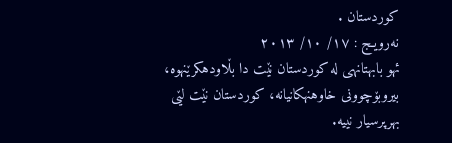کوردستان .
نەرویـج : ١٧/ ١٠/ ٢٠١٣
ئهو بابهتانهی له کوردستان نێت دا بڵاودهکرێنهوه، بیروبۆچوونی خاوهنهکانیانه، کوردستان نێت لێی بهرپرسیار نییه.